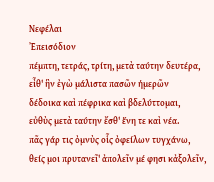Νεφέλαι
Ἐπεισόδιον
πέμπτη, τετράς, τρίτη, μετὰ ταύτην δευτέρα,
εἶθ' ἣν ἐγὼ μάλιστα πασῶν ἡμερῶν
δέδοικα καὶ πέφρικα καὶ βδελύττομαι,
εὐθὺς μετὰ ταύτην ἔσθ' ἕνη τε καὶ νέα.
πᾶς γάρ τις ὀμνὺς οἷς ὀφείλων τυγχάνω,
θείς μοι πρυτανεῖ' ἀπολεῖν μέ φησι κἀξολεῖν,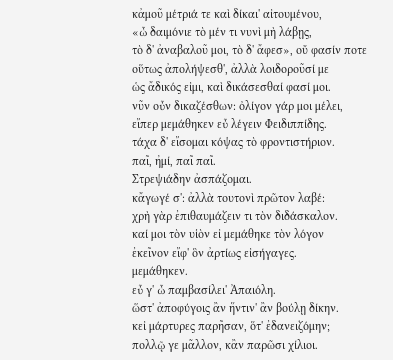κἀμοῦ μέτριά τε καὶ δίκαι' αἰτουμένου,
«ὦ δαιμόνιε τὸ μέν τι νυνὶ μὴ λάβῃς,
τὸ δ' ἀναβαλοῦ μοι, τὸ δ' ἄφεσ», οὔ φασίν ποτε
οὕτως ἀπολήψεσθ', ἀλλὰ λοιδοροῦσί με
ὡς ἄδικός εἰμι, καὶ δικάσεσθαί φασί μοι.
νῦν οὖν δικαζέσθων: ὀλίγον γάρ μοι μέλει,
εἴπερ μεμάθηκεν εὖ λέγειν Φειδιππίδης.
τάχα δ' εἴσομαι κόψας τὸ φροντιστήριον.
παῖ, ἠμί, παῖ παῖ.
Στρεψιάδην ἀσπάζομαι.
κἄγωγέ σ': ἀλλὰ τουτονὶ πρῶτον λαβέ:
χρὴ γὰρ ἐπιθαυμάζειν τι τὸν διδάσκαλον.
καί μοι τὸν υἱὸν εἰ μεμάθηκε τὸν λόγον
ἐκεῖνον εἴφ' ὃν ἀρτίως εἰσήγαγες.
μεμάθηκεν.
εὖ γ' ὦ παμβασίλει' Ἀπαιόλη.
ὥστ' ἀποφύγοις ἂν ἥντιν' ἂν βούλῃ δίκην.
κεἰ μάρτυρες παρῆσαν, ὅτ' ἐδανειζόμην;
πολλῷ γε μᾶλλον, κἂν παρῶσι χίλιοι.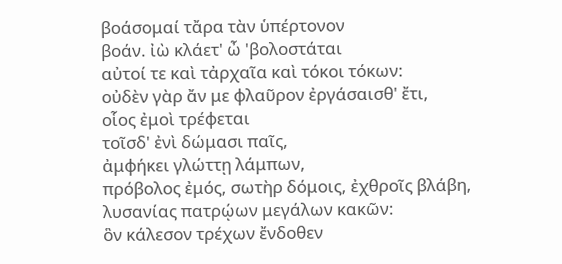βοάσομαί τἄρα τὰν ὑπέρτονον
βοάν. ἰὼ κλάετ' ὦ 'βολοστάται
αὐτοί τε καὶ τἀρχαῖα καὶ τόκοι τόκων:
οὐδὲν γὰρ ἄν με φλαῦρον ἐργάσαισθ' ἔτι,
οἷος ἐμοὶ τρέφεται
τοῖσδ' ἐνὶ δώμασι παῖς,
ἀμφήκει γλώττῃ λάμπων,
πρόβολος ἐμός, σωτὴρ δόμοις, ἐχθροῖς βλάβη,
λυσανίας πατρῴων μεγάλων κακῶν:
ὃν κάλεσον τρέχων ἔνδοθεν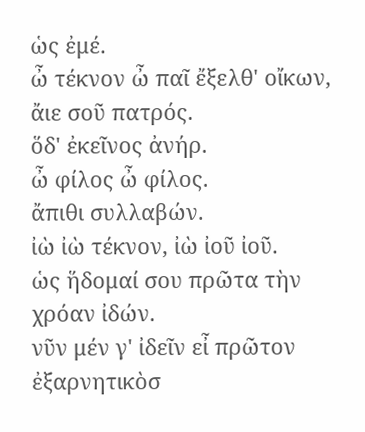ὡς ἐμέ.
ὦ τέκνον ὦ παῖ ἔξελθ' οἴκων,
ἄιε σοῦ πατρός.
ὅδ' ἐκεῖνος ἀνήρ.
ὦ φίλος ὦ φίλος.
ἄπιθι συλλαβών.
ἰὼ ἰὼ τέκνον, ἰὼ ἰοῦ ἰοῦ.
ὡς ἥδομαί σου πρῶτα τὴν χρόαν ἰδών.
νῦν μέν γ' ἰδεῖν εἶ πρῶτον ἐξαρνητικὸσ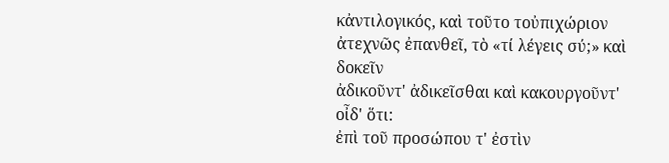κἀντιλογικός, καὶ τοῦτο τοὐπιχώριον
ἀτεχνῶς ἐπανθεῖ, τὸ «τί λέγεις σύ;» καὶ δοκεῖν
ἀδικοῦντ' ἀδικεῖσθαι καὶ κακουργοῦντ' οἶδ' ὅτι:
ἐπὶ τοῦ προσώπου τ' ἐστὶν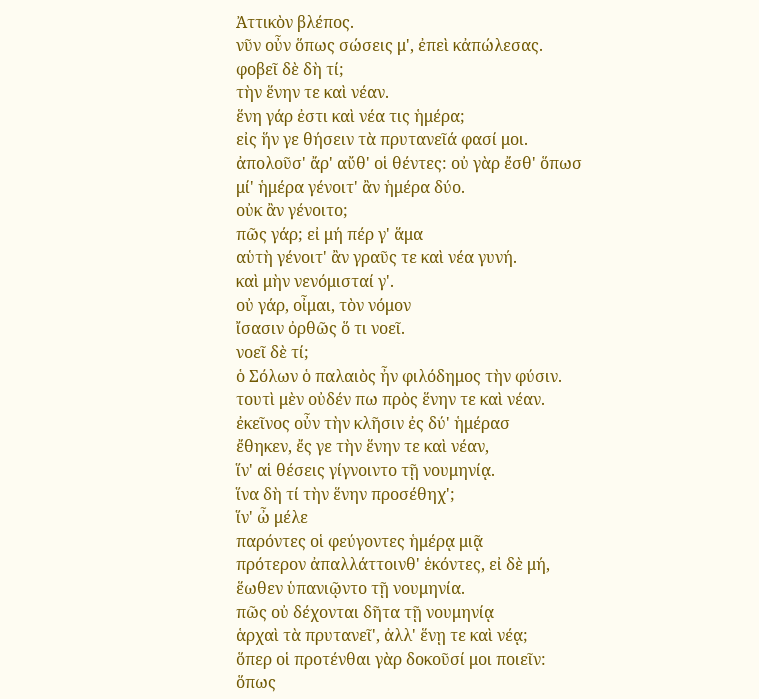Ἀττικὸν βλέπος.
νῦν οὖν ὅπως σώσεις μ', ἐπεὶ κἀπώλεσας.
φοβεῖ δὲ δὴ τί;
τὴν ἕνην τε καὶ νέαν.
ἕνη γάρ ἐστι καὶ νέα τις ἡμέρα;
εἰς ἥν γε θήσειν τὰ πρυτανεῖά φασί μοι.
ἀπολοῦσ' ἄρ' αὔθ' οἱ θέντες: οὐ γὰρ ἔσθ' ὅπωσ
μί' ἡμέρα γένοιτ' ἂν ἡμέρα δύο.
οὐκ ἂν γένοιτο;
πῶς γάρ; εἰ μή πέρ γ' ἅμα
αὑτὴ γένοιτ' ἂν γραῦς τε καὶ νέα γυνή.
καὶ μὴν νενόμισταί γ'.
οὐ γάρ, οἶμαι, τὸν νόμον
ἴσασιν ὀρθῶς ὅ τι νοεῖ.
νοεῖ δὲ τί;
ὁ Σόλων ὁ παλαιὸς ἦν φιλόδημος τὴν φύσιν.
τουτὶ μὲν οὐδέν πω πρὸς ἕνην τε καὶ νέαν.
ἐκεῖνος οὖν τὴν κλῆσιν ἐς δύ' ἡμέρασ
ἔθηκεν, ἔς γε τὴν ἕνην τε καὶ νέαν,
ἵν' αἱ θέσεις γίγνοιντο τῇ νουμηνίᾳ.
ἵνα δὴ τί τὴν ἕνην προσέθηχ';
ἵν' ὦ μέλε
παρόντες οἱ φεύγοντες ἡμέρᾳ μιᾷ
πρότερον ἀπαλλάττοινθ' ἑκόντες, εἰ δὲ μή,
ἕωθεν ὑπανιῷντο τῇ νουμηνία.
πῶς οὐ δέχονται δῆτα τῇ νουμηνίᾳ
ἁρχαὶ τὰ πρυτανεῖ', ἀλλ' ἕνῃ τε καὶ νέᾳ;
ὅπερ οἱ προτένθαι γὰρ δοκοῦσί μοι ποιεῖν:
ὅπως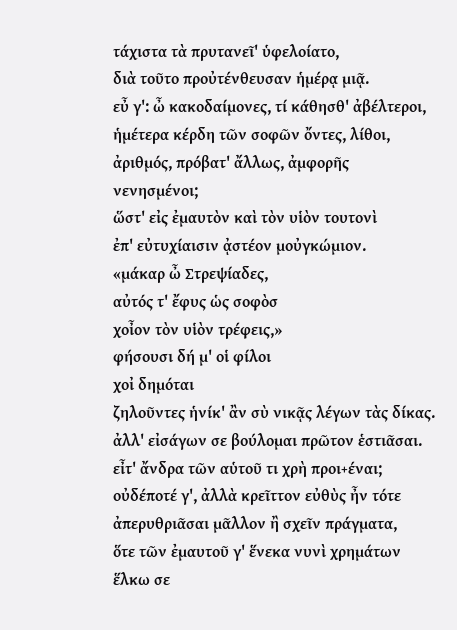τάχιστα τὰ πρυτανεῖ' ὑφελοίατο,
διὰ τοῦτο προὐτένθευσαν ἡμέρᾳ μιᾷ.
εὖ γ': ὦ κακοδαίμονες, τί κάθησθ' ἀβέλτεροι,
ἡμέτερα κέρδη τῶν σοφῶν ὄντες, λίθοι,
ἀριθμός, πρόβατ' ἄλλως, ἀμφορῆς νενησμένοι;
ὥστ' εἰς ἐμαυτὸν καὶ τὸν υἱὸν τουτονὶ
ἐπ' εὐτυχίαισιν ᾀστέον μοὐγκώμιον.
«μάκαρ ὦ Στρεψίαδες,
αὐτός τ' ἔφυς ὡς σοφὸσ
χοἶον τὸν υἱὸν τρέφεις,»
φήσουσι δή μ' οἱ φίλοι
χοἰ δημόται
ζηλοῦντες ἡνίκ' ἂν σὺ νικᾷς λέγων τὰς δίκας.
ἀλλ' εἰσάγων σε βούλομαι πρῶτον ἑστιᾶσαι.
εἶτ' ἄνδρα τῶν αὑτοῦ τι χρὴ προι+έναι;
οὐδέποτέ γ', ἀλλὰ κρεῖττον εὐθὺς ἦν τότε
ἀπερυθριᾶσαι μᾶλλον ἢ σχεῖν πράγματα,
ὅτε τῶν ἐμαυτοῦ γ' ἕνεκα νυνὶ χρημάτων
ἕλκω σε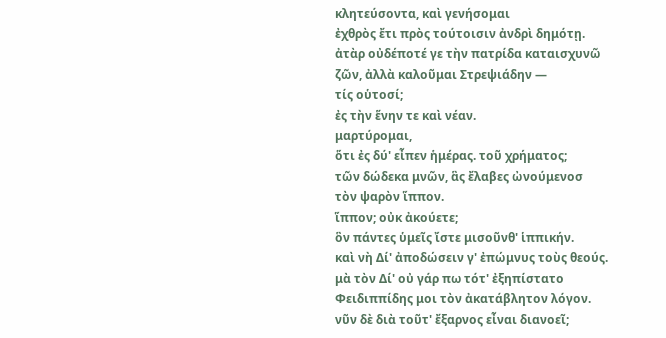κλητεύσοντα, καὶ γενήσομαι
ἐχθρὸς ἔτι πρὸς τούτοισιν ἀνδρὶ δημότῃ.
ἀτὰρ οὐδέποτέ γε τὴν πατρίδα καταισχυνῶ
ζῶν, ἀλλὰ καλοῦμαι Στρεψιάδην —
τίς οὑτοσί;
ἐς τὴν ἕνην τε καὶ νέαν.
μαρτύρομαι,
ὅτι ἐς δύ' εἶπεν ἡμέρας. τοῦ χρήματος;
τῶν δώδεκα μνῶν, ἃς ἔλαβες ὠνούμενοσ
τὸν ψαρὸν ἵππον.
ἵππον; οὐκ ἀκούετε;
ὃν πάντες ὑμεῖς ἴστε μισοῦνθ' ἱππικήν.
καὶ νὴ Δί' ἀποδώσειν γ' ἐπώμνυς τοὺς θεούς.
μὰ τὸν Δί' οὐ γάρ πω τότ' ἐξηπίστατο
Φειδιππίδης μοι τὸν ἀκατάβλητον λόγον.
νῦν δὲ διὰ τοῦτ' ἔξαρνος εἶναι διανοεῖ;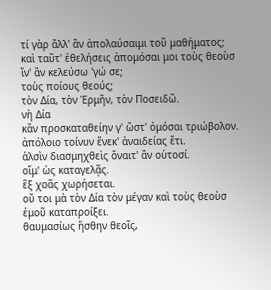τί γὰρ ἄλλ' ἂν ἀπολαύσαιμι τοῦ μαθήματος;
καὶ ταῦτ' ἐθελήσεις ἀπομόσαι μοι τοὺς θεοὺσ
ἵν' ἂν κελεύσω 'γώ σε;
τοὺς ποίους θεούς;
τὸν Δία, τὸν Ἑρμῆν, τὸν Ποσειδῶ.
νὴ Δία
κἂν προσκαταθείην γ' ὥστ' ὀμόσαι τριώβολον.
ἀπόλοιο τοίνυν ἕνεκ' ἀναιδείας ἔτι.
ἁλσὶν διασμηχθεὶς ὄναιτ' ἂν οὑτοσί.
οἴμ' ὡς καταγελᾷς.
ἓξ χοᾶς χωρήσεται.
οὔ τοι μὰ τὸν Δία τὸν μέγαν καὶ τοὺς θεοὺσ
ἐμοῦ καταπροίξει.
θαυμασίως ἥσθην θεοῖς,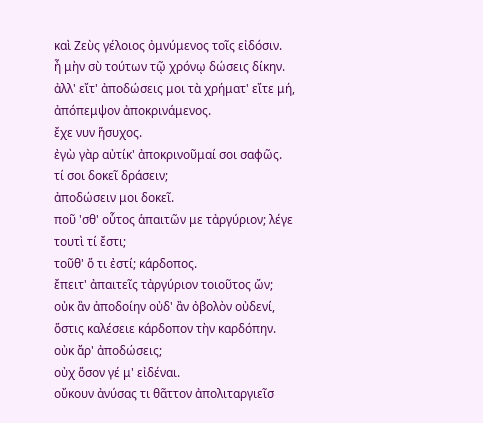καὶ Ζεὺς γέλοιος ὀμνύμενος τοῖς εἰδόσιν.
ἦ μὴν σὺ τούτων τῷ χρόνῳ δώσεις δίκην.
ἀλλ' εἴτ' ἀποδώσεις μοι τὰ χρήματ' εἴτε μή,
ἀπόπεμψον ἀποκρινάμενος.
ἔχε νυν ἥσυχος.
ἐγὼ γὰρ αὐτίκ' ἀποκρινοῦμαί σοι σαφῶς.
τί σοι δοκεῖ δράσειν;
ἀποδώσειν μοι δοκεῖ.
ποῦ 'σθ' οὗτος ἁπαιτῶν με τἀργύριον; λέγε
τουτὶ τί ἔστι;
τοῦθ' ὅ τι ἐστί; κάρδοπος.
ἔπειτ' ἀπαιτεῖς τἀργύριον τοιοῦτος ὤν;
οὐκ ἂν ἀποδοίην οὐδ' ἂν ὀβολὸν οὐδενί,
ὅστις καλέσειε κάρδοπον τὴν καρδόπην.
οὐκ ἄρ' ἀποδώσεις;
οὐχ ὅσον γέ μ' εἰδέναι.
οὔκουν ἀνύσας τι θᾶττον ἀπολιταργιεῖσ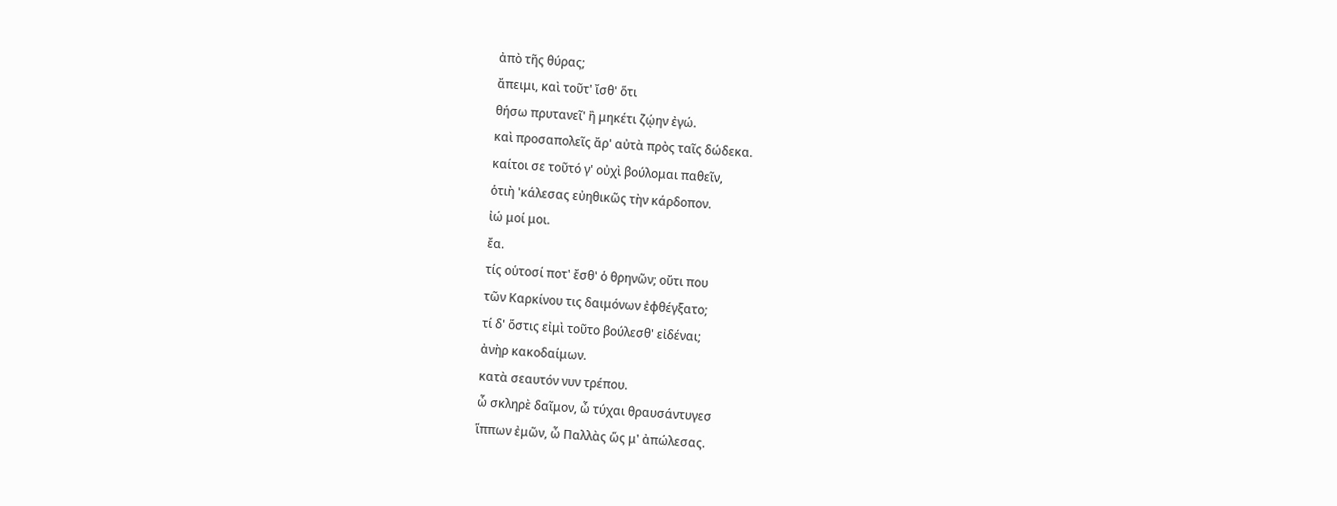ἀπὸ τῆς θύρας;
ἄπειμι, καὶ τοῦτ' ἴσθ' ὅτι
θήσω πρυτανεῖ' ἢ μηκέτι ζῴην ἐγώ.
καὶ προσαπολεῖς ἄρ' αὐτὰ πρὸς ταῖς δώδεκα.
καίτοι σε τοῦτό γ' οὐχὶ βούλομαι παθεῖν,
ὁτιὴ 'κάλεσας εὐηθικῶς τὴν κάρδοπον.
ἰώ μοί μοι.
ἔα.
τίς οὑτοσί ποτ' ἔσθ' ὁ θρηνῶν; οὔτι που
τῶν Καρκίνου τις δαιμόνων ἐφθέγξατο;
τί δ' ὅστις εἰμὶ τοῦτο βούλεσθ' εἰδέναι;
ἀνὴρ κακοδαίμων.
κατὰ σεαυτόν νυν τρέπου.
ὦ σκληρὲ δαῖμον, ὦ τύχαι θραυσάντυγεσ
ἵππων ἐμῶν, ὦ Παλλὰς ὥς μ' ἀπώλεσας.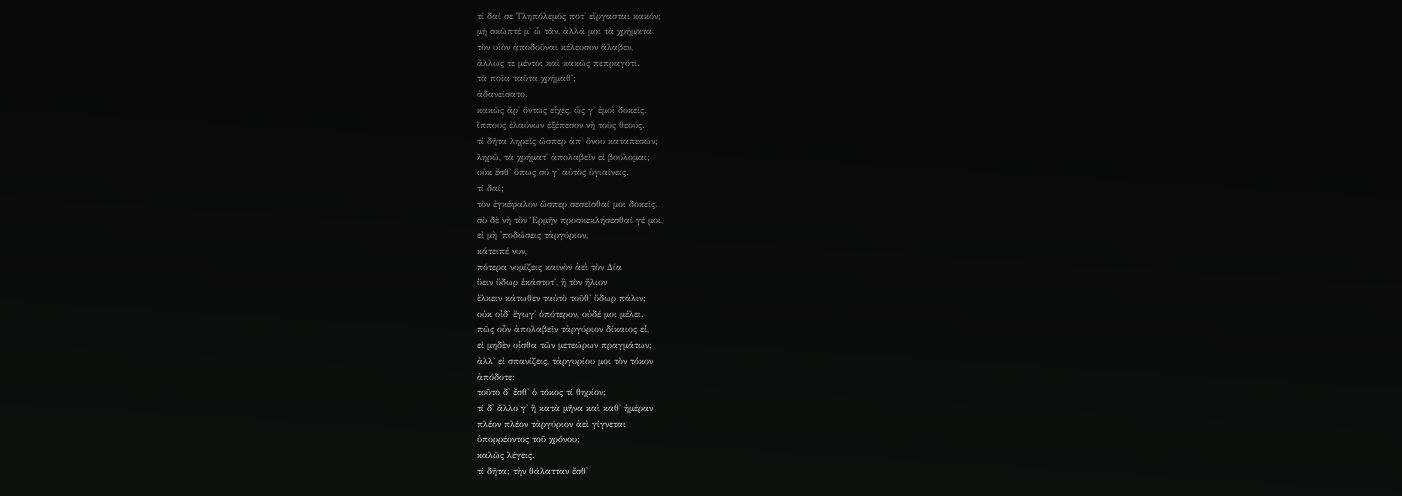τί δαί σε Τληπόλεμός ποτ' εἴργασται κακόν;
μὴ σκῶπτέ μ' ὦ τᾶν, ἀλλά μοι τὰ χρήματα
τὸν υἱὸν ἀποδοῦναι κέλευσον ἅλαβεν,
ἄλλως τε μέντοι καὶ κακῶς πεπραγότι.
τὰ ποῖα ταῦτα χρήμαθ';
ἁδανείσατο.
κακῶς ἄρ' ὄντως εἶχες, ὥς γ' ἐμοὶ δοκεῖς.
ἵππους ἐλαύνων ἐξέπεσον νὴ τοὺς θεούς.
τί δῆτα ληρεῖς ὥσπερ ἀπ' ὄνου καταπεσών;
ληρῶ, τὰ χρήματ' ἀπολαβεῖν εἰ βούλομαι;
οὐκ ἔσθ' ὅπως σύ γ' αὐτὸς ὑγιαίνεις.
τί δαί;
τὸν ἐγκέφαλον ὥσπερ σεσεῖσθαί μοι δοκεῖς.
σὺ δὲ νὴ τὸν Ἑρμῆν προσκεκλήσεσθαί γέ μοι,
εἰ μὴ 'ποδώσεις τἀργύριον.
κάτειπέ νυν,
πότερα νομίζεις καινὸν ἀεὶ τὸν Δία
ὕειν ὕδωρ ἑκάστοτ', ἢ τὸν ἥλιον
ἕλκειν κάτωθεν ταὐτὸ τοῦθ' ὕδωρ πάλιν;
οὐκ οἶδ' ἔγωγ' ὁπότερον, οὐδέ μοι μέλει.
πῶς οὖν ἀπολαβεῖν τἀργύριον δίκαιος εἶ,
εἰ μηδὲν οἶσθα τῶν μετεώρων πραγμάτων;
ἀλλ' εἰ σπανίζεις, τἀργυρίου μοι τὸν τόκον
ἀπόδοτε:
τοῦτο δ' ἔσθ' ὁ τόκος τί θηρίον;
τί δ' ἄλλο γ' ἢ κατὰ μῆνα καὶ καθ' ἡμέραν
πλέον πλέον τἀργύριον ἀεὶ γίγνεται
ὑπορρέοντος τοῦ χρόνου;
καλῶς λέγεις.
τί δῆτα; τὴν θάλατταν ἔσθ'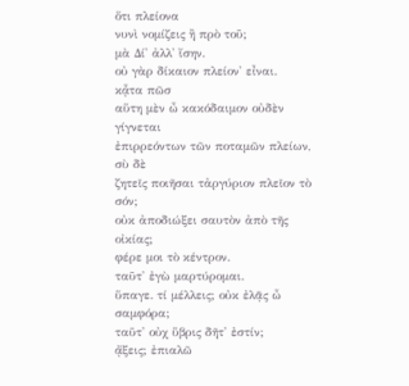ὅτι πλείονα
νυνὶ νομίζεις ἢ πρὸ τοῦ;
μὰ Δί' ἀλλ' ἴσην.
οὐ γὰρ δίκαιον πλείον' εἶναι.
κᾆτα πῶσ
αὕτη μὲν ὦ κακόδαιμον οὐδὲν γίγνεται
ἐπιρρεόντων τῶν ποταμῶν πλείων, σὺ δὲ
ζητεῖς ποιῆσαι τἀργύριον πλεῖον τὸ σόν;
οὐκ ἀποδιώξει σαυτὸν ἀπὸ τῆς οἰκίας;
φέρε μοι τὸ κέντρον.
ταῦτ' ἐγὼ μαρτύρομαι.
ὕπαγε. τί μέλλεις; οὐκ ἐλᾷς ὦ σαμφόρα;
ταῦτ' οὐχ ὕβρις δῆτ' ἐστίν;
ᾄξεις; ἐπιαλῶ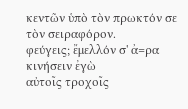κεντῶν ὑπὸ τὸν πρωκτόν σε τὸν σειραφόρον.
φεύγεις; ἔμελλόν σ' ἀ=ρα κινήσειν ἐγὼ
αὐτοῖς τροχοῖς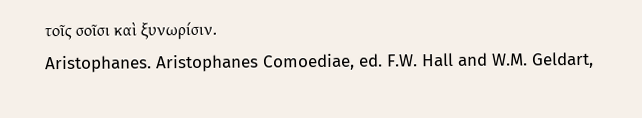τοῖς σοῖσι καὶ ξυνωρίσιν.
Aristophanes. Aristophanes Comoediae, ed. F.W. Hall and W.M. Geldart,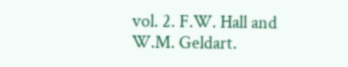vol. 2. F.W. Hall and W.M. Geldart.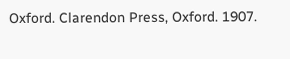Oxford. Clarendon Press, Oxford. 1907.